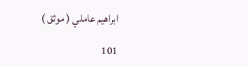ابراهيم عاملي ( موثق )

101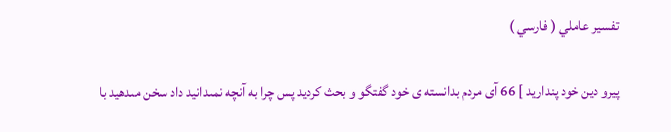تفسير عاملي ( فارسي )

پيرو دين خود پنداريد ] 66 آى مردم بدانسته ى خود گفتگو و بحث كرديد پس چرا به آنچه نمىدانيد داد سخن مىدهيد با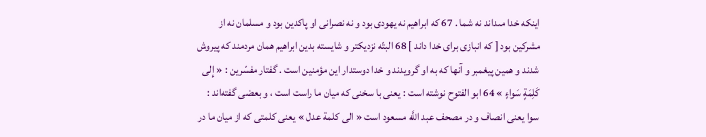اينكه خدا مىداند نه شما . 67 كه ابراهيم نه يهودى بود و نه نصرانى او پاكدين بود و مسلمان نه از مشركين بود [ كه انبازى براى خدا داند ] 68 البتّه نزديكتر و شايسته بدين ابراهيم همان مردمند كه پيروش شدند و همين پيغمبر و آنها كه به او گرويدند و خدا دوستدار اين مؤمنين است . گفتار مفسّرين : « إِلى كَلِمَةٍ سَواءٍ » 64 ابو الفتوح نوشته است : يعنى با سخنى كه ميان ما راست است ، و بعضى گفته‌اند : سوا يعنى انصاف و در مصحف عبد اللَّه مسعود است « الى كلمة عدل » يعنى كلمتى كه از ميان ما در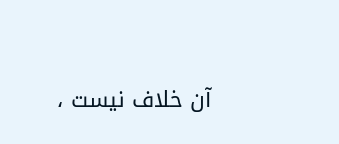آن خلاف نيست ،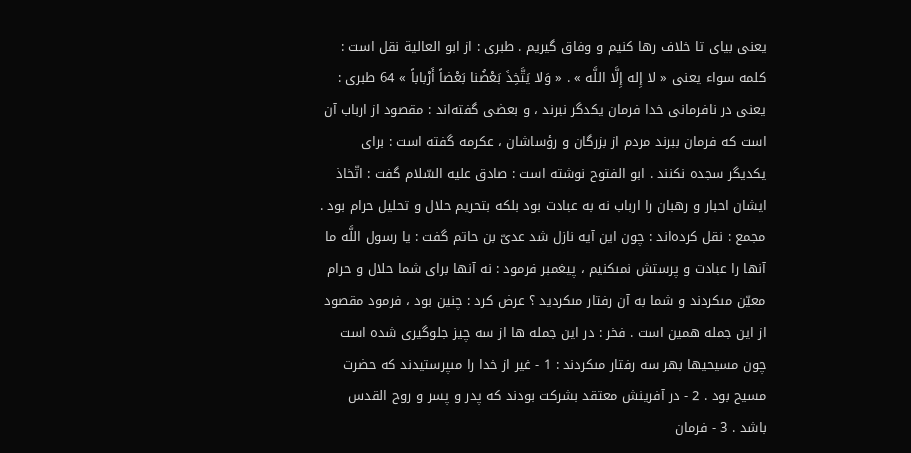يعنى بياى تا خلاف رها كنيم و وفاق گيريم . طبرى : از ابو العالية نقل است : كلمه سواء يعنى « لا إِله إِلَّا اللَّه » . « وَلا يَتَّخِذَ بَعْضُنا بَعْضاً أَرْباباً » 64 طبرى : يعنى در نافرمانى خدا فرمان يكدگر نبرند ، و بعضى گفته‌اند : مقصود از ارباب آن است كه فرمان ببرند مردم از بزرگان و رؤساشان ، عكرمه گفته است : براى يكديگر سجده نكنند . ابو الفتوح نوشته است : صادق عليه السّلام گفت : اتّخاذ ايشان احبار و رهبان را ارباب نه به عبادت بود بلكه بتحريم حلال و تحليل حرام بود . مجمع : نقل كرده‌اند : چون اين آيه نازل شد عدىّ بن حاتم گفت : يا رسول اللَّه ما آنها را عبادت و پرستش نمىكنيم ، پيغمبر فرمود : نه آنها براى شما حلال و حرام معيّن مىكردند و شما به آن رفتار مىكرديد ؟ عرض كرد : چنين بود ، فرمود مقصود از اين جمله همين است . فخر : در اين جمله ها از سه چيز جلوگيرى شده است چون مسيحيها بهر سه رفتار مىكردند : 1 - غير از خدا را مىپرستيدند كه حضرت مسيح بود . 2 - در آفرينش معتقد بشركت بودند كه پدر و پسر و روح القدس باشد . 3 - فرمان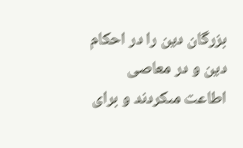بزرگان دين را در احكام دين و در معاصى اطاعت مىكردند و براى